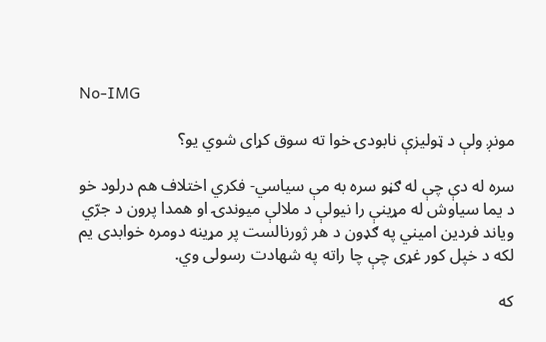No-IMG

مونږ ولې د ټوليزې نابودۍ خوا ته سوق کړای شوي يو؟

سره له دې چې له ګڼو سره به مې سياسي- فکري اختلاف هم درلود خو د يما سياوش له مړينې را نيولې د ملالې ميوندۍ او همدا پرون د جرّي وياند فردين اميني په ګډون د هر ژورنالست پر مړينه دومره خوابدی يم لکه د خپل کور غړی چې چا راته په شهادت رسولی وي.

که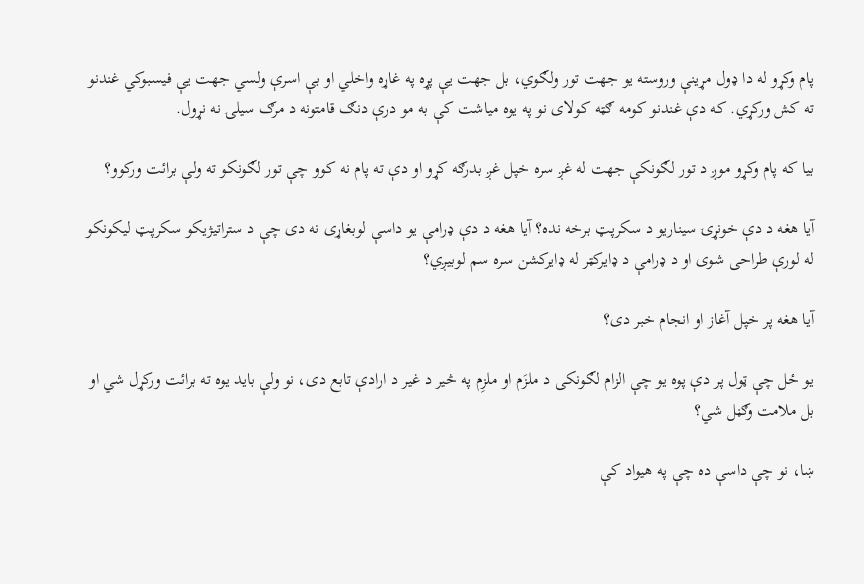پام وکړو له دا ډول مړينې وروسته يو جهت تور ولګوي، بل جهت يې پړه په غاړه واخلي او بې اسرې ولسي جهت يې فيسبوکي غندنو ته کش ورکړي. که دې غندنو کومه ګټه کولای نو په يوه مياشت کې به مو درې دنګ قامتونه د مرګ سيلۍ نه نړول.

بيا که پام وکړو موږ د تور لګونکې جهت له غږ سره خپل غږ بدرګه کړو او دې ته پام نه کوو چې تور لګونکو ته ولې برائت ورکوو؟

آيا هغه د دې خونړۍ سيناريو د سکرپټ برخه نده؟ آيا هغه د دې ډرامې يو داسې لوبغاړی نه دی چې د ستراتيژيکو سکرپټ ليکونکو له لورې طراحی شوی او د ډرامې د ډايرکټر له ډايرکشن سره سم لوبيږي؟

آيا هغه پر خپل آغاز او انجام خبر دی؟

يو ځل چې ټول پر دې پوه يو چې الزام لګونکی د ملزَم او ملزِم په څير د غير د ارادې تابع دی، نو ولې بايد يوه ته برائت ورکړل شي او بل ملامت وګڼل شي؟

ښا، نو چې داسې ده چې په هيواد کې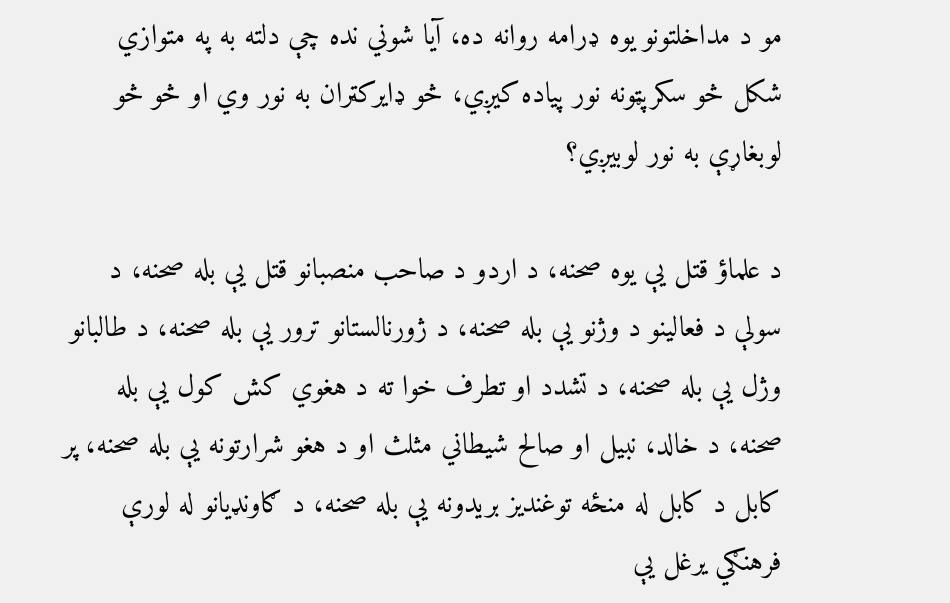مو د مداخلتونو يوه ډرامه روانه ده، آيا شوني نده چې دلته به په متوازي شکل څو سکرپټونه نور پياده کيږي، څو ډايرکټران به نور وي او څو څو لوبغاړې به نور لوبيږي؟

د علماؤ قتل يې يوه صحنه، د اردو د صاحب منصبانو قتل يې بله صحنه، د سولې د فعالينو د وژنو يې بله صحنه، د ژورنالستانو ترور يې بله صحنه، د طالبانو وژل يې بله صحنه، د تشدد او تطرف خوا ته د هغوي کش کول يې بله صحنه، د خالد، نبيل او صالح شيطاني مثلث او د هغو شرارتونه يې بله صحنه، پر کابل د کابل له منځه توغنديز بريدونه يې بله صحنه، د ګاونډيانو له لورې فرهنګي يرغل يې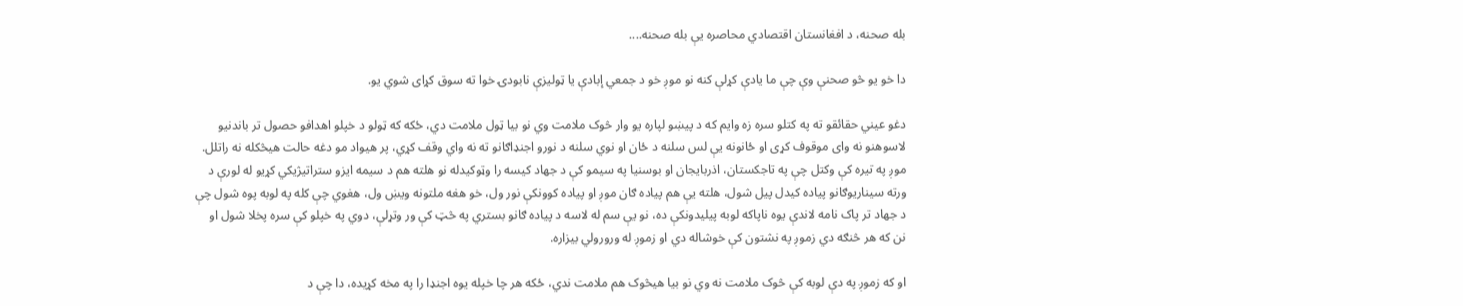بله صحنه، د افغانستان اقتصادي محاصره يې بله صحنه....

دا خو يو څو صحنې وې چې ما يادې کړلې کنه نو موږ خو د جمعي إبادې يا ټوليزې نابودۍ خوا ته سوق کړای شوي يو.

دغو عيني حقائقو ته په کتلو سره زه وايم که د پيښو لپاره يو وار څوک ملامت وي نو بيا ټول ملامت دي، ځکه که ټولو د خپلو اهدافو حصول تر باندنيو لاسوهنو نه وای موقوف کړی او ځانونه يې لس سلنه د ځان او نوي سلنه د نورو اجنډاګانو ته نه واي وقف کړي، پر هيواد مو دغه حالت هيڅکله نه راتلل. موږ په تيره کې وکتل چې په تاجکستان، اذربايجان او بوسنيا په سيمو کې د جهاد کيسه را وټوکيدله نو هلته هم د سيمه ايزو ستراتيژيکي کړيو له لورې د ورته سيناريوګانو پياده کيدل پيل شول، هلته يې هم پياده ګان موږ او پياده کوونکې نور ول، خو هغه ملتونه ويښ ول، هغوي چې کله په لوبه پوه شول چې د جهاد تر پاک نامه لاندې يوه ناپاکه لوبه پيليدونکې ده، نو يې سم له لاسه د پياده ګانو بستري په څټ کې ور وتړلې، دوي په خپلو کې سره پخلا شول او نن که هر څنګه دي زموږ په نشتون کې خوشاله دي او زموږ له ورورولي بيزاره.

او که زموږ په دې لوبه کې څوک ملامت نه وي نو بيا هيڅوک هم ملامت ندي، ځکه هر چا خپله يوه اجنډا را په مخه کړيده، دا چې د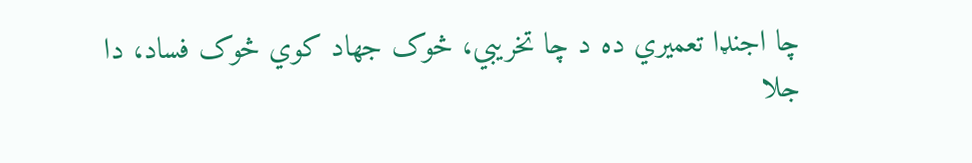چا اجنډا تعميري ده د چا تخريبي، څوک جهاد کوي څوک فساد، دا جلا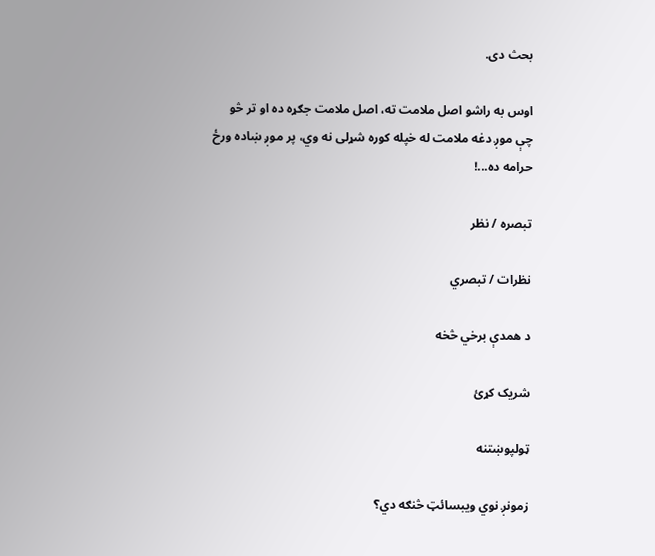بحث دی.

اوس به راشو اصل ملامت ته، اصل ملامت جګړه ده او تر څو چې موږ دغه ملامت له خپله کوره شړلی نه وي، پر موږ ښاده ورځ حرامه ده...!

تبصره / نظر

نظرات / تبصري

د همدې برخي څخه

شریک کړئ

ټولپوښتنه

زمونږ نوي ویبسائټ څنګه دي؟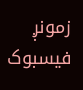زمونږ فيسبوک